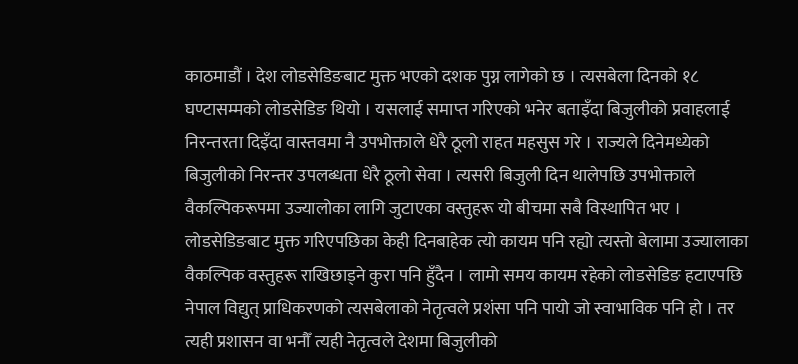काठमाडौं । देश लोडसेडिङबाट मुक्त भएको दशक पुग्न लागेको छ । त्यसबेला दिनको १८ घण्टासम्मको लोडसेडिङ थियो । यसलाई समाप्त गरिएको भनेर बताइँदा बिजुलीको प्रवाहलाई निरन्तरता दिइँदा वास्तवमा नै उपभोक्ताले धेरै ठूलो राहत महसुस गरे । राज्यले दिनेमध्येको बिजुलीको निरन्तर उपलब्धता धेरै ठूलो सेवा । त्यसरी बिजुली दिन थालेपछि उपभोक्ताले वैकल्पिकरूपमा उज्यालोका लागि जुटाएका वस्तुहरू यो बीचमा सबै विस्थापित भए । लोडसेडिङबाट मुक्त गरिएपछिका केही दिनबाहेक त्यो कायम पनि रह्यो त्यस्तो बेलामा उज्यालाका वैकल्पिक वस्तुहरू राखिछाड्ने कुरा पनि हुँदैन । लामो समय कायम रहेको लोडसेडिङ हटाएपछि नेपाल विद्युत् प्राधिकरणको त्यसबेलाको नेतृत्वले प्रशंसा पनि पायो जो स्वाभाविक पनि हो । तर त्यही प्रशासन वा भनौँ त्यही नेतृत्वले देशमा बिजुलीको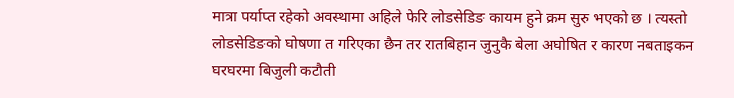मात्रा पर्याप्त रहेको अवस्थामा अहिले फेरि लोडसेडिङ कायम हुने क्रम सुरु भएको छ । त्यस्तो लोडसेडिङको घोषणा त गरिएका छैन तर रातबिहान जुनुकै बेला अघोषित र कारण नबताइकन घरघरमा बिजुली कटौती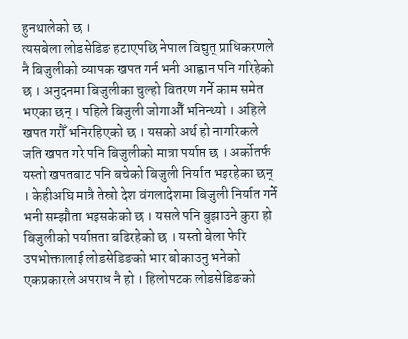हुनथालेको छ ।
त्यसबेला लोडसेडिङ हटाएपछि नेपाल विद्युत् प्राधिकरणले नै बिजुलीको व्यापक खपत गर्न भनी आह्वान पनि गरिहेको छ । अनुदनमा बिजुलीका चुल्हो वितरण गर्ने काम समेत भएका छन् । पहिले बिजुली जोगाऔँ भनिन्थ्यो । अहिले खपत गरौँ भनिरहिएको छ । यसको अर्थ हो नागरिकले जति खपत गरे पनि बिजुलीको मात्रा पर्याप्त छ । अर्कोतर्फ यस्तो खपतबाट पनि बचेको बिजुली निर्यात भइरहेका छन् । केहीअघि मात्रै तेस्रो देश वंगलादेशमा बिजुली निर्यात गर्ने भनी सम्झौता भइसकेको छ । यसले पनि बुझाउने कुरा हो बिजुलीको पर्याप्तता बढिरहेको छ । यस्तो बेला फेरि उपभोक्तालाई लोडसेडिङको भार बोकाउनु भनेको एकप्रकारले अपराध नै हो । हिलोपटक लोडसेडिङको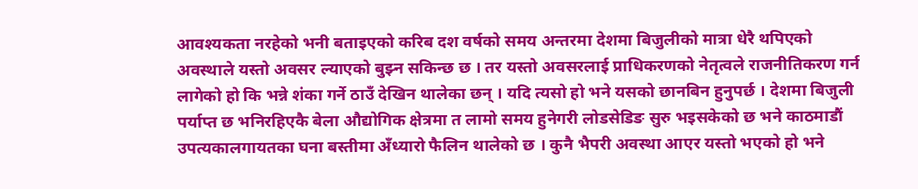आवश्यकता नरहेको भनी बताइएको करिब दश वर्षको समय अन्तरमा देशमा बिजुलीको मात्रा धेरै थपिएको अवस्थाले यस्तो अवसर ल्याएको बुझ्न सकिन्छ छ । तर यस्तो अवसरलाई प्राधिकरणको नेतृत्वले राजनीतिकरण गर्न लागेको हो कि भन्ने शंका गर्ने ठाउँ देखिन थालेका छन् । यदि त्यसो हो भने यसको छानबिन हुनुपर्छ । देशमा बिजुली पर्याप्त छ भनिरहिएकै बेला औद्योगिक क्षेत्रमा त लामो समय हुनेगरी लोडसेडिङ सुरु भइसकेको छ भने काठमाडौं उपत्यकालगायतका घना बस्तीमा अँध्यारो फैलिन थालेको छ । कुनै भैपरी अवस्था आएर यस्तो भएको हो भने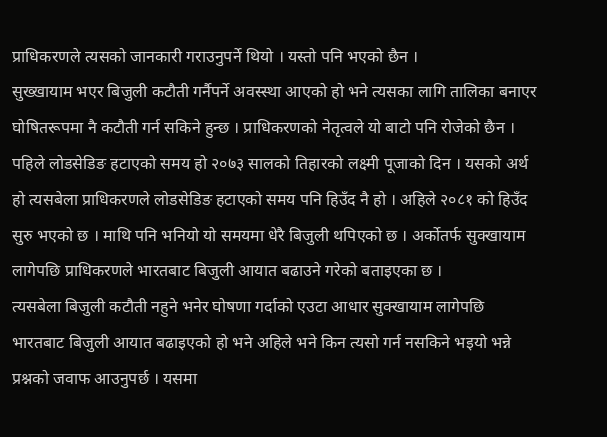प्राधिकरणले त्यसको जानकारी गराउनुपर्ने थियो । यस्तो पनि भएको छैन ।
सुख्खायाम भएर बिजुली कटौती गर्नैपर्ने अवस्स्था आएको हो भने त्यसका लागि तालिका बनाएर घोषितरूपमा नै कटौती गर्न सकिने हुन्छ । प्राधिकरणको नेतृत्वले यो बाटो पनि रोजेको छैन । पहिले लोडसेडिङ हटाएको समय हो २०७३ सालको तिहारको लक्ष्मी पूजाको दिन । यसको अर्थ हो त्यसबेला प्राधिकरणले लोडसेडिङ हटाएको समय पनि हिउँद नै हो । अहिले २०८१ को हिउँद सुरु भएको छ । माथि पनि भनियो यो समयमा धेरै बिजुली थपिएको छ । अर्कोतर्फ सुक्खायाम लागेपछि प्राधिकरणले भारतबाट बिजुली आयात बढाउने गरेको बताइएका छ ।
त्यसबेला बिजुली कटौती नहुने भनेर घोषणा गर्दाको एउटा आधार सुक्खायाम लागेपछि भारतबाट बिजुली आयात बढाइएको हो भने अहिले भने किन त्यसो गर्न नसकिने भइयो भन्ने प्रश्नको जवाफ आउनुपर्छ । यसमा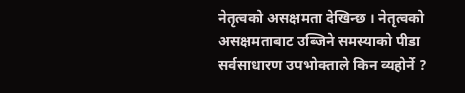नेतृत्वको असक्षमता देखिन्छ । नेतृत्वको असक्षमताबाट उब्जिने समस्याको पीडा सर्वसाधारण उपभोक्ताले किन व्यहोर्ने ?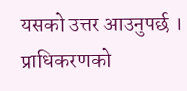यसको उत्तर आउनुपर्छ । प्राधिकरणको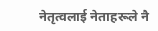नेतृत्वलाई नेताहरूले नै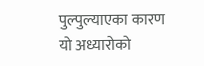पुल्पुल्याएका कारण यो अध्यारोको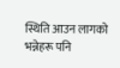स्थिति आउन लागको भन्नेहरू पनि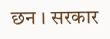छन । सरकार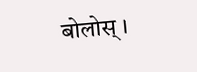बोलोस् ।